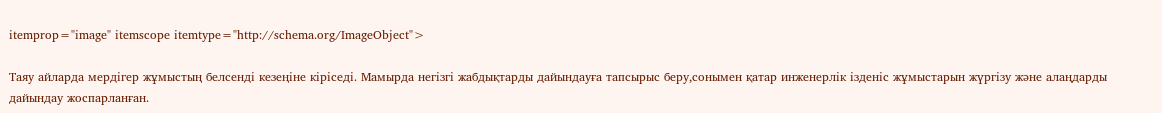itemprop="image" itemscope itemtype="http://schema.org/ImageObject">

Таяу айларда мердігер жұмыстың белсенді кезеңіне кіріседі. Мамырда негізгі жабдықтарды дайындауға тапсырыс беру,сонымен қатар инженерлік ізденіс жұмыстарын жүргізу және алаңдарды дайындау жоспарланған.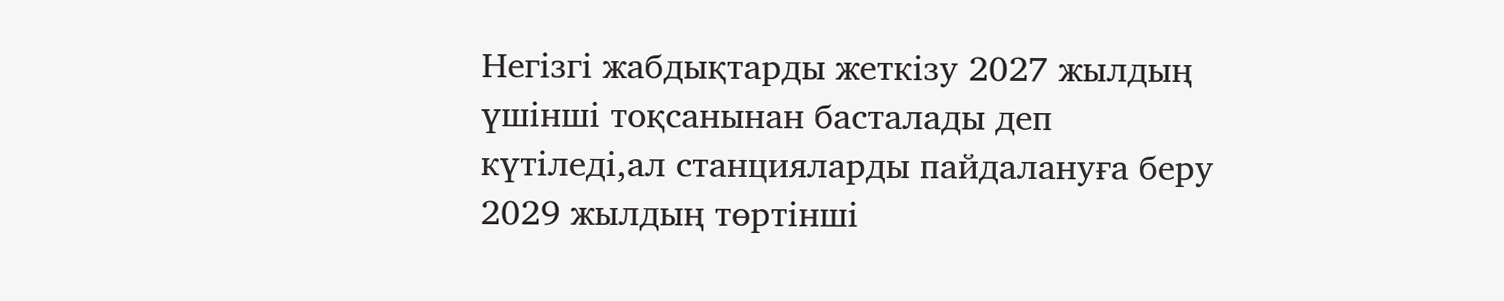Негізгі жабдықтарды жеткізу 2027 жылдың үшінші тоқсанынан басталады деп күтіледі,ал станцияларды пайдалануға беру 2029 жылдың төртінші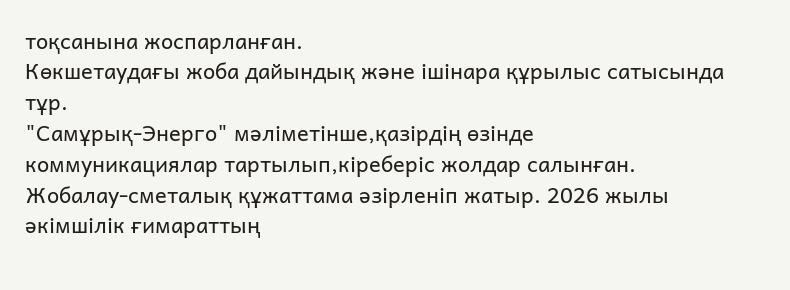тоқсанына жоспарланған.
Көкшетаудағы жоба дайындық және ішінара құрылыс сатысында тұр.
"Самұрық-Энерго" мәліметінше,қазірдің өзінде коммуникациялар тартылып,кіреберіс жолдар салынған. Жобалау-сметалық құжаттама әзірленіп жатыр. 2026 жылы әкімшілік ғимараттың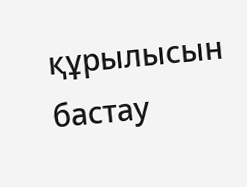құрылысын бастау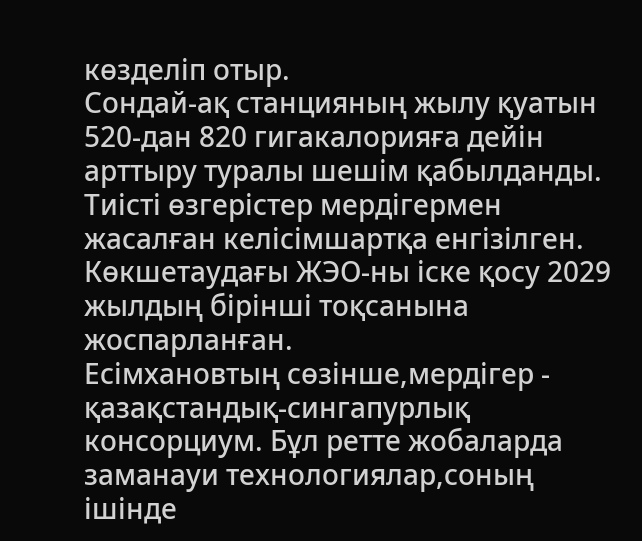көзделіп отыр.
Сондай-ақ станцияның жылу қуатын 520-дан 820 гигакалорияға дейін арттыру туралы шешім қабылданды. Тиісті өзгерістер мердігермен жасалған келісімшартқа енгізілген.
Көкшетаудағы ЖЭО-ны іске қосу 2029 жылдың бірінші тоқсанына жоспарланған.
Есімхановтың сөзінше,мердігер - қазақстандық-сингапурлық консорциум. Бұл ретте жобаларда заманауи технологиялар,соның ішінде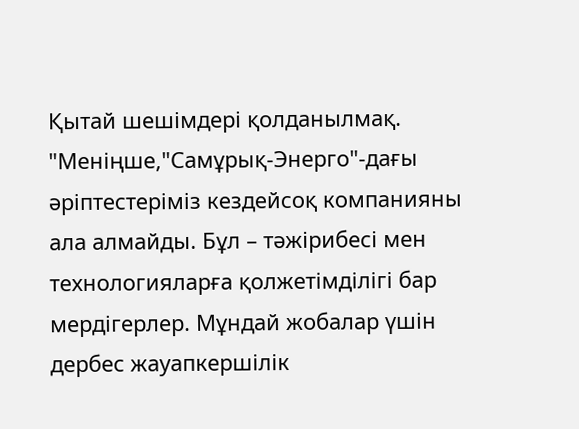Қытай шешімдері қолданылмақ.
"Меніңше,"Самұрық-Энерго"-дағы әріптестеріміз кездейсоқ компанияны ала алмайды. Бұл – тәжірибесі мен технологияларға қолжетімділігі бар мердігерлер. Мұндай жобалар үшін дербес жауапкершілік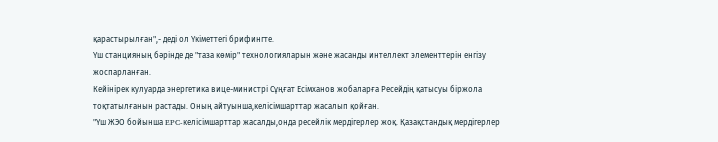қарастырылған",- деді ол Үкіметтегі брифингте.
Үш станцияның бәрінде де "таза көмір" технологияларын және жасанды интеллект элементтерін енгізу жоспарланған.
Кейінірек кулуарда энергетика вице-министрі Сұңғат Есімханов жобаларға Ресейдің қатысуы біржола тоқтатылғанын растады. Оның айтуынша,келісімшарттар жасалып қойған.
"Үш ЖЭО бойынша EPC-келісімшарттар жасалды,онда ресейлік мердігерлер жоқ. Қазақстандық мердігерлер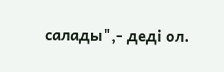салады",- деді ол.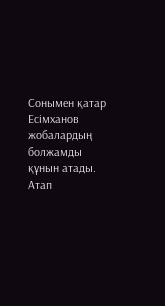Сонымен қатар Есімханов жобалардың болжамды құнын атады. Атап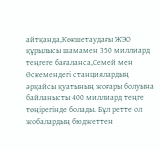айтқанда,Көкшетаудағы ЖЭО құрылысы шамамен 350 миллиард теңгеге бағаланса,Семей мен Өскемендегі станциялардың әрқайсы қуатының жоғары болуына байланысты 400 миллиард теңге төңірегінде болады. Бұл ретте ол жобалардың бюджеттен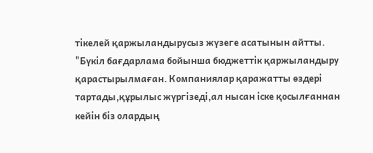тікелей қаржыландырусыз жүзеге асатынын айтты.
"Бүкіл бағдарлама бойынша бюджеттік қаржыландыру қарастырылмаған. Компаниялар қаражатты өздері тартады,құрылыс жүргізеді,ал нысан іске қосылғаннан кейін біз олардың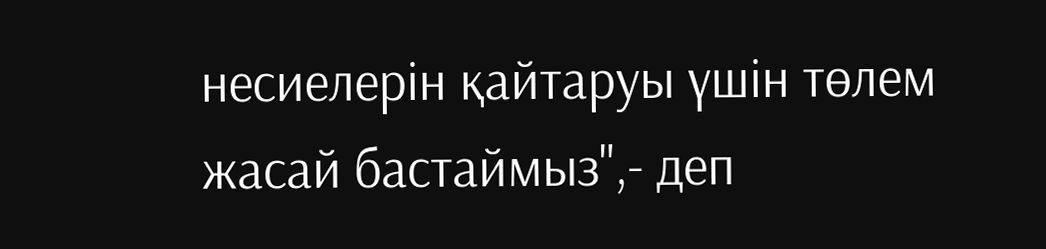несиелерін қайтаруы үшін төлем жасай бастаймыз",- деп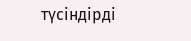түсіндірді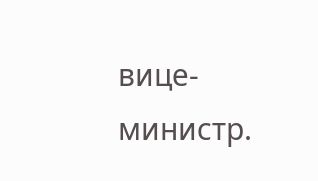вице-министр.